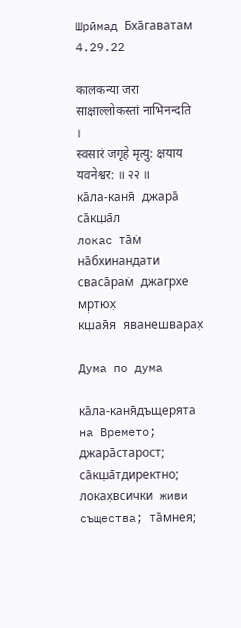Шрӣмад Бха̄гаватам 4.29.22

कालकन्या जरा साक्षाल्लोकस्तां नाभिनन्दति ।
स्वसारं जगृहे मृत्यु: क्षयाय यवनेश्वर: ॥ २२ ॥
ка̄ла-каня̄ джара̄ са̄кш̣а̄л
локас та̄м̇ на̄бхинандати
сваса̄рам̇ джагр̣хе мр̣тюх̣
кш̣ая̄я яванешварах̣

Дума по дума

ка̄ла-каня̄дъщерята на Времето; джара̄старост; са̄кш̣а̄тдиректно; локах̣всички живи същества; та̄мнея;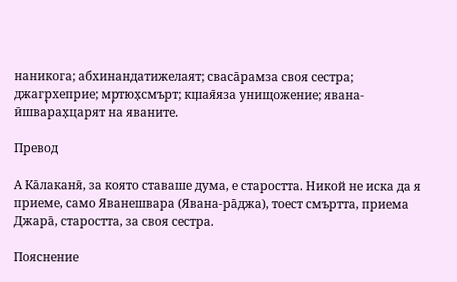наникога; абхинандатижелаят; сваса̄рамза своя сестра; джагр̣хеприе; мр̣тюх̣смърт; кш̣ая̄яза унищожение; явана-ӣшварах̣царят на яваните.

Превод

А Ка̄лаканя̄, за която ставаше дума, е старостта. Никой не иска да я приеме, само Яванешвара (Явана-ра̄джа), тоест смъртта, приема Джара̄, старостта, за своя сестра.

Пояснение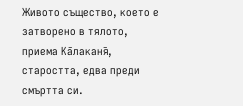Живото същество, което е затворено в тялото, приема Ка̄лаканя̄, старостта, едва преди смъртта си.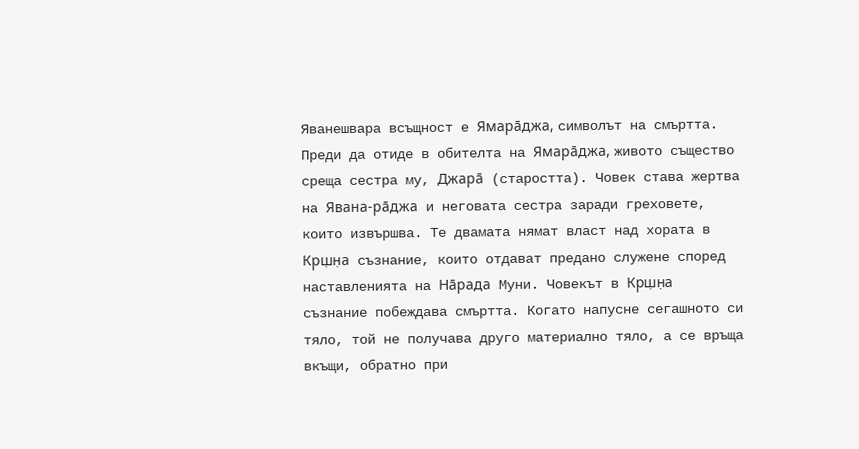Яванешвара всъщност е Ямара̄джа, символът на смъртта. Преди да отиде в обителта на Ямара̄джа, живото същество среща сестра му, Джара̄ (старостта). Човек става жертва на Явана-ра̄джа и неговата сестра заради греховете, които извършва. Те двамата нямат власт над хората в Кр̣ш̣н̣а съзнание, които отдават предано служене според наставленията на На̄рада Муни. Човекът в Кр̣ш̣н̣а съзнание побеждава смъртта. Когато напусне сегашното си тяло, той не получава друго материално тяло, а се връща вкъщи, обратно при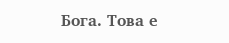Бога. Това е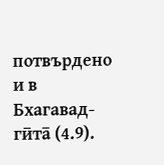потвърдено и в Бхагавад-гӣта̄ (4.9).